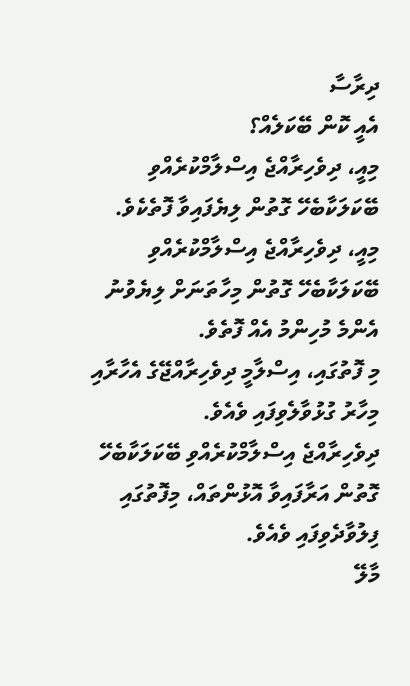ދިރާސާ
އެއީ ކޮން ބޭކަލެއް؟
މިއީ، ދިވެހިރާއްޖެ އިސްލާމްކުރެއްވި ބޭކަލަކާބެހޭ ގޮތުން ލިޔެފައިވާ ފޮތެކެވެ.
މިއީ، ދިވެހިރާއްޖެ އިސްލާމްކުރެއްވި ބޭކަލަކާބެހޭ ގޮތުން މިހާތަނަށް ލިޔެވުނު އެންމެ މުހިންމު އެއް ފޮތެވެ.
މި ފޮތުގައި، އިސްލާމީ ދިވެހިރާއްޖޭގެ އެހާރާއި މިހާރު ގުޅުވާލެވިފައި ވެއެވެ.
ދިވެހިރާއްޖެ އިސްލާމްކުރެއްވި ބޭކަލަކާބެހޭ ގޮތުން އަރާފައިވާ އޮޅުންތައް، މިފޮތުގައި ފިލުވާދެވިފައި ވެއެވެ.
މާލޭ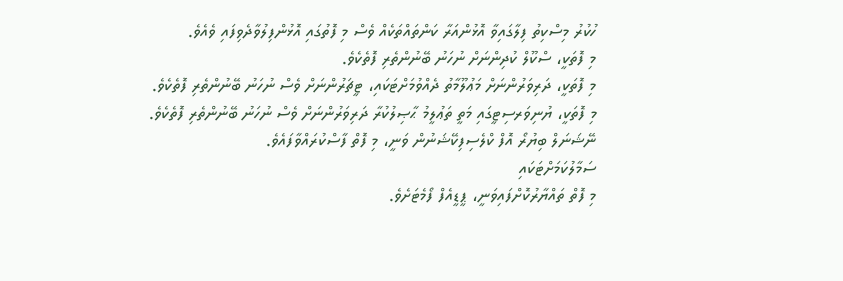ހުކުރު މިސްކިތު ފިލާގައިވާ އޮޅުންއަރާ ކަންތައްތަކެއް ވެސް މި ފޮތުގައި އޮޅުންފިލުވާދެވިފައި ވެއެވެ.
މި ފޮތަކީ، ސްކޫލް ކުދިންނަށް ނުހަނު ބޭނުންތެރި ފޮތެކެވެ.
މި ފޮތަކީ، ދަރިވަރުންނަށް މަޢުލޫމާތު ދެއްވުމަށްޓަކައި، ޓީޗަރުންނަށް ވެސް ނުހަނު ބޭނުންތެރި ފޮތެކެވެ.
މި ފޮތަކީ، ޔުނިވަރސިޓީގައި މަތީ ތަޢުލީމު ޙާޞިލުކުރާ ދަރިވަރުންނަށް ވެސް ނުހަނު ބޭނުންތެރި ފޮތެކެވެ.
ނޭޝަނަލް ބިޔުރޯ އޮފް ކްލެސިފިކޭޝަނުން ވަނީ، މި ފޮތް ފާސްކުރައްވާފައެވެ.
ސަމާލުކަމަށްޓަކައި
މި ފޮތް ތައްޔާރުކޮށްފައިވަނީ، ޕީޑީއެފް ފޯމެޓަށެވެ.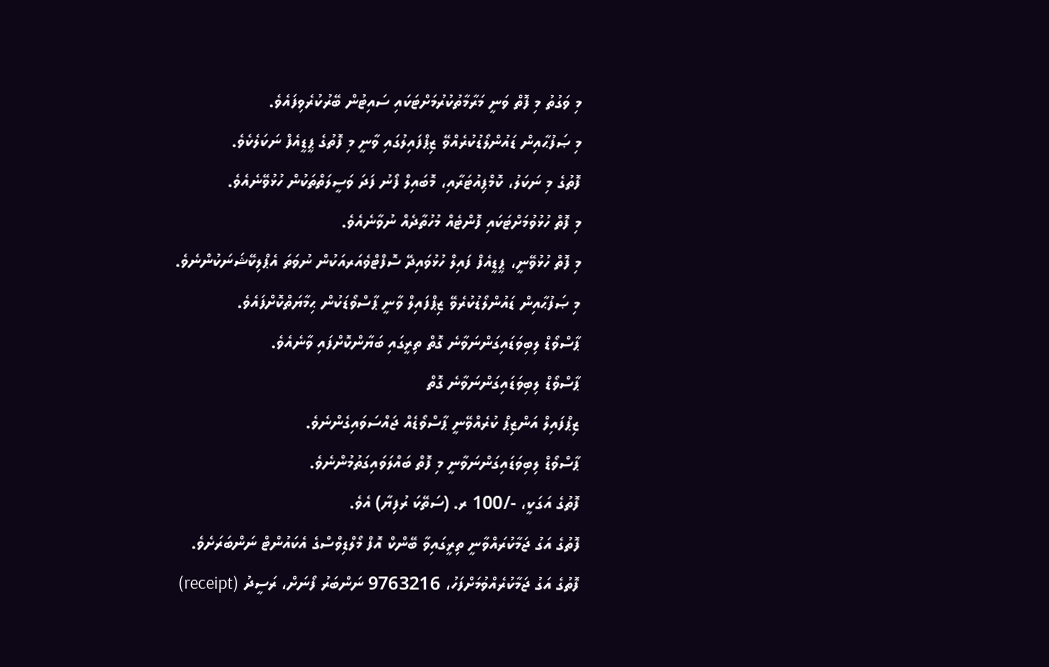މި ވަގުތު މި ފޮތް ވަނީ މަރާމާތުކުރުމަށްޓަކައި ސައިޓުން ބޭރުކުރެވިފައެވެ.
މި ޞަފުޙާއިން ޑައުންލޯޑުކުރެއްވޭ ޒިޕްފައިލުގައި ވާނީ މި ފޮތުގެ ޕީޑީއެފް ނަކަލެކެވެ.
ފޮތުގެ މި ނަކަލު، ކޮމްޕިއުޓަރާއި، މޮބައިލް ފޯނު ފަދަ ވަސީލަތްތަކުން ހުޅުވޭނެއެވެ.
މި ފޮތް ހުޅުވުމަށްޓަކައި ފޮންޓެއް މުހުތާދެއް ނުވާނެއެވެ.
މި ފޮތް ހުޅުވޭނީ، ޕީޑީއެފް ފައިލް ހުޅުވައިދޭ ސޮފްޓްވެއަރއަކުން ނުވަތަ އެޕްލިކޭޝަނަކުންނެވެ.
މި ޞަފުޙާއިން ޑައުންލޯޑުކުރެވޭ ޒިޕްފައިލް ވާނީ ޕާސްވޯޑަކުން ޙިމާޔަތްކޮށްފައެވެ.
ޕާސްވޯޑް ލިބިވަޑައިގަންނަވާނެ ގޮތް ތިރީގައި ބަޔާންކޮށްފައި ވާނެއެވެ.
ޕާސްވޯޑް ލިބިވަޑައިގަންނަވާނެ ގޮތް
ޒިޕްފައިލް އަންޒިޕް ކުރެއްވޭނީ ޕާސްވޯޑެއް ޖައްސަވައިގެންނެވެ.
ޕާސްވޯޑް ލިބިވަޑައިގަންނަވާނީ މި ފޮތް ބައްލަވައިގަތުމުންނެވެ.
ފޮތުގެ އަގަކީ، -/100 ރ. (ސަތޭކަ ރުފިޔާ) އެވެ.
ފޮތުގެ އަގު ޖަމާކުރައްވާނީ ތިރީގައިވާ ބޭންކް އޮފް މޯލްޑިވްސްގެ އެކައުންޓް ނަންބަރަށެވެ.
ފޮތުގެ އަގު ޖަމާކުރެއްވުމަށްފަހު، 9763216 ނަންބަރު ފޯނަށް، ރަސީދު (receipt)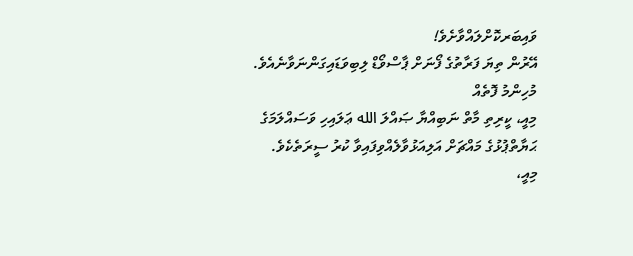ވައިބަރކޮށްލައްވާށެވެ!
އޭރުން ތިޔަ ފަރާތުގެ ފޯނަށް ޕާސްވޯޑް ލިބިވަޑައިގަންނަވާނެއެވެ.
މުހިންމު ފޮތެއް
މިއީ، ކީރިތި މާތް ނަބިއްޔާ ޞައްލަ الله ޢަލައިހި ވަސައްލަމަގެ ޙަޔާތްޕުޅުގެ މައްޗަށް އަލިއަޅުވާލެއްވިފައިވާ ކުރު ސީރަތެކެވެ.
މިއީ،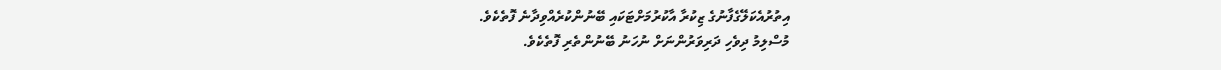އިތުރުއެކަލޭގެފާނުގެ ޒިކުރާ އާކުރުމަށްޓަކައި ބޭނުންކުރެއްވިދާނެ ފޮތެކެވެ.
މުސްލިމު ދިވެހި ދަރިވަރުންނަށް ނުހަނު ބޭނުންތެރި ފޮތެކެވެ.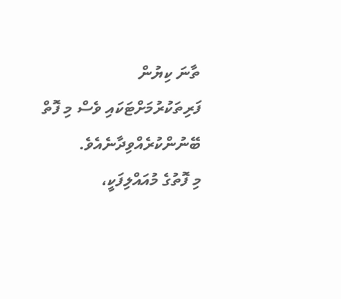ތާނަ ކިޔުން ފަރިތަކުރުމަށްޓަކައި ވެސް މި ފޮތް ބޭނުންކުރެއްވިދާނެއެވެ.
މި ފޮތުގެ މުއައްލިފަކީ،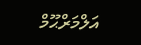އަލްމަރްޙޫމް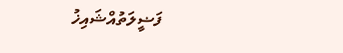ފަޟީލަތުއްޝައިޚު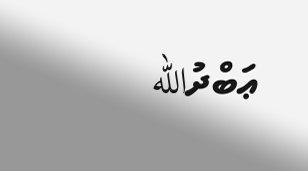ޢަބްދުالله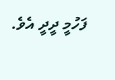ފަހުމީ ދީދީ އެވެ.